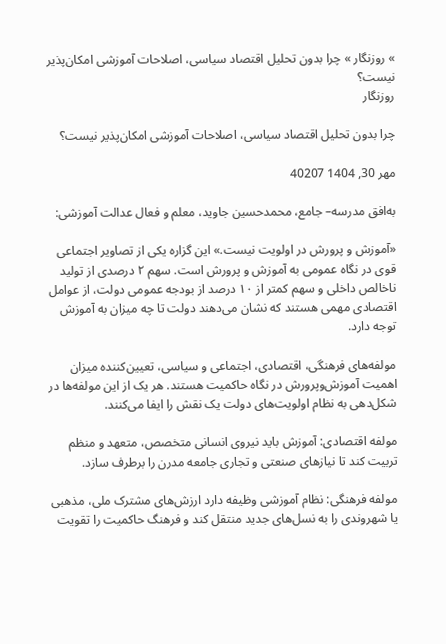» روزنگار » چرا بدون تحلیل اقتصاد سیاسی، اصلاحات آموزشی امکان‌پذیر نیست؟
روزنگار

چرا بدون تحلیل اقتصاد سیاسی، اصلاحات آموزشی امکان‌پذیر نیست؟

مهر 30, 1404 40207

به‌افق مدرسه– جامع، محمدحسین جاوید، معلم و فعال عدالت آموزشی:

«آموزش و پرورش در اولویت نیست.» این گزاره یکی از تصاویر اجتماعی قوی در نگاه عمومی به آموزش و پرورش است. سهم ۲ درصدی از تولید ناخالص داخلی و سهم کمتر از ۱۰ درصد از بودجه عمومی دولت، از عوامل اقتصادی مهمی هستند که نشان می‌دهند دولت تا چه میزان به آموزش توجه دارد.

مولفه‌های فرهنگی، اقتصادی، اجتماعی و سیاسی، تعیین‌کننده میزان اهمیت آموزش‌وپرورش در نگاه حاکمیت هستند. هر یک از این مولفه‌ها در شکل‌دهی به نظام اولویت‌های دولت یک نقش را ایفا می‌کنند.

مولفه اقتصادی: آموزش باید نیروی انسانی متخصص، متعهد و منظم تربیت کند تا نیازهای صنعتی و تجاری جامعه مدرن را برطرف سازد.

مولفه فرهنگی: نظام آموزشی وظیفه دارد ارزش‌های مشترک ملی، مذهبی یا شهروندی را به نسل‌های جدید منتقل کند و فرهنگ حاکمیت را تقویت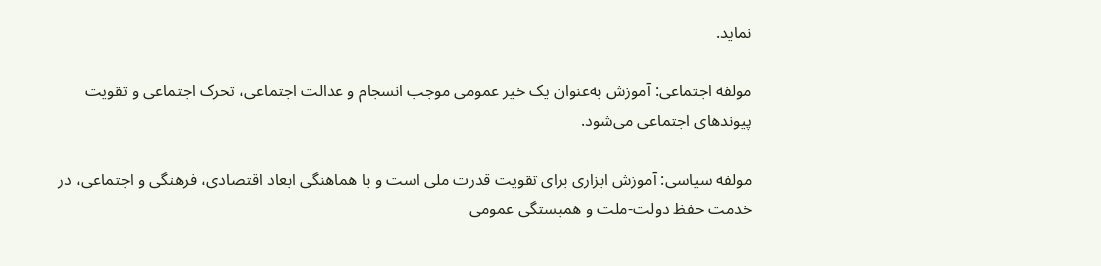نماید.

مولفه اجتماعی: آموزش به‌عنوان یک خیر عمومی موجب انسجام و عدالت اجتماعی، تحرک اجتماعی و تقویت پیوندهای اجتماعی می‌شود.

مولفه سیاسی: آموزش ابزاری برای تقویت قدرت ملی است و با هماهنگی ابعاد اقتصادی، فرهنگی و اجتماعی، در خدمت حفظ دولت-ملت و همبستگی عمومی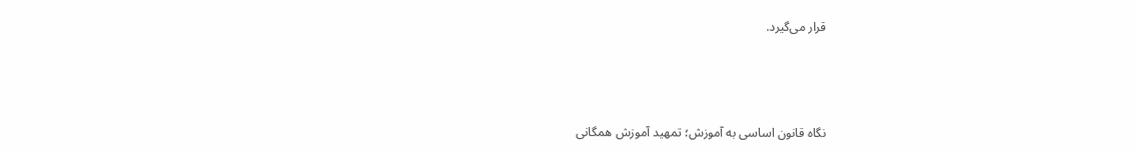قرار می‌گیرد.



نگاه قانون اساسی به آموزش؛ تمهید آموزش همگانی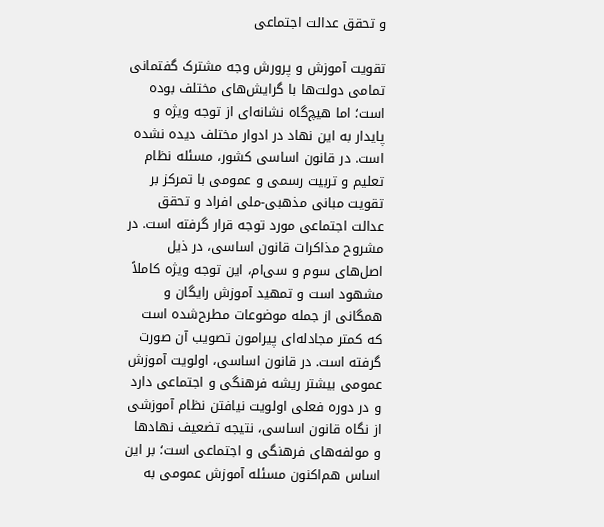و تحقق عدالت اجتماعی

تقویت آموزش و پرورش وجه مشترک گفتمانی تمامی دولت‌ها با گرایش‌های مختلف بوده است؛ اما هیچ‌گاه نشانه‌ای از توجه ویژه و پایدار به این نهاد در ادوار مختلف دیده نشده است. در قانون اساسی کشور، مسئله نظام تعلیم و تربیت رسمی و عمومی با تمرکز بر تقویت مبانی مذهبی-ملی افراد و تحقق عدالت اجتماعی مورد توجه قرار گرفته است. در مشروح مذاکرات قانون اساسی، در ذیل اصل‌های سوم و سی‌ام، این توجه ویژه کاملاً مشهود است و تمهید آموزش رایگان و همگانی از جمله موضوعات مطرح‌شده است که کمتر مجادله‌ای پیرامون تصویب آن صورت گرفته است. در قانون اساسی، اولویت آموزش عمومی بیشتر ریشه فرهنگی و اجتماعی دارد و در دوره فعلی اولویت نیافتن نظام آموزشی از نگاه قانون اساسی، نتیجه تضعیف نهادها و مولفه‌های فرهنگی و اجتماعی است؛ بر این اساس هم‌اکنون مسئله آموزش عمومی به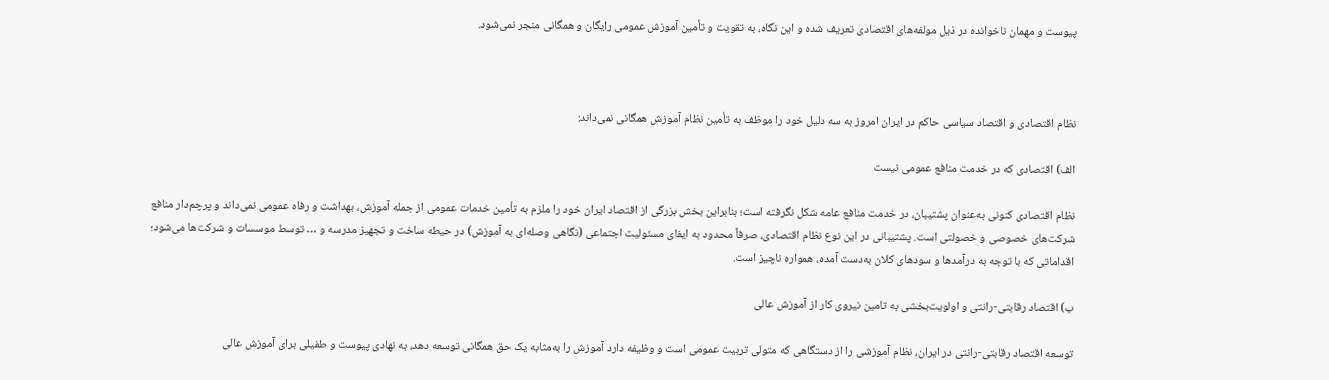پیوست و مهمان ناخوانده در ذیل مولفه‌های اقتصادی تعریف شده و این نگاه، به تقویت و تأمین آموزش عمومی رایگان و همگانی منجر نمی‌شود.



نظام اقتصادی و اقتصاد سیاسی حاکم در ایران امروز به سه دلیل خود را موظف به تأمین نظام آموزش همگانی نمی‌داند:

الف) اقتصادی که در خدمت منافع عمومی نیست

نظام اقتصادی کنونی به‌عنوان پشتیبان، در خدمت منافع عامه شکل نگرفته است؛ بنابراین بخش بزرگی از اقتصاد ایران خود را ملزم به تأمین خدمات عمومی از جمله آموزش، بهداشت و رفاه عمومی نمی‌داند و پرچم‌دار منافع شرکت‌های خصوصی و خصولتی است. پشتیبانی در این نوع نظام اقتصادی، صرفاً محدود به ایفای مسئولیت اجتماعی (نگاهی وصله‌ای به آموزش) در حیطه ساخت و تجهیز مدرسه و … توسط موسسات و شرکت‌ها می‌شود؛ اقداماتی که با توجه به درآمدها و سودهای کلان به‌دست آمده، همواره ناچیز است.

ب) اقتصاد رقابتی-رانتی و اولویت‌بخشی به تامین نیروی کار از آموزش عالی

توسعه اقتصاد رقابتی-رانتی در ایران، نظام آموزشی را از دستگاهی که متولی تربیت عمومی است و وظیفه دارد آموزش را به‌مثابه یک حق همگانی توسعه دهد، به نهادی پیوست و طفیلی برای آموزش عالی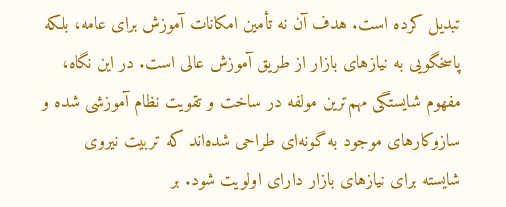تبدیل کرده است. هدف آن نه تأمین امکانات آموزش برای عامه، بلکه پاسخگویی به نیازهای بازار از طریق آموزش عالی است. در این نگاه، مفهوم شایستگی مهم‌ترین مولفه در ساخت و تقویت نظام آموزشی شده و سازوکارهای موجود به گونه‌ای طراحی شده‌اند که تربیت نیروی شایسته برای نیازهای بازار دارای اولویت شود. بر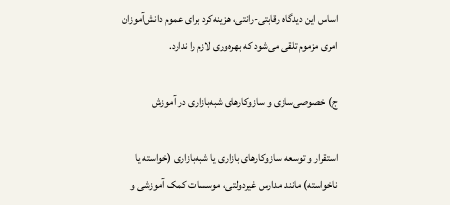اساس این دیدگاه رقابتی-رانتی، هزینه‌کرد برای عموم دانش‌آموزان امری مزموم تلقی می‌شود که بهره‌وری لازم را ندارد.

ج) خصوصی‌سازی و سازوکارهای شبه‌بازاری در آموزش

استقرار و توسعه سازوکارهای بازاری یا شبه‌بازاری (خواسته یا ناخواسته) مانند مدارس غیردولتی، موسسات کمک آموزشی و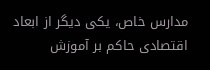مدارس خاص، یکی دیگر از ابعاد اقتصادی حاکم بر آموزش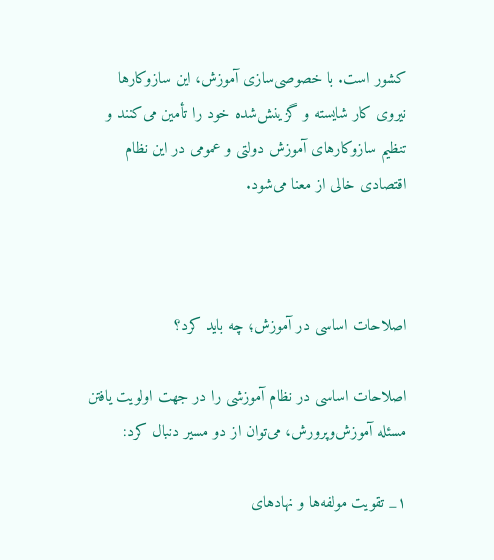کشور است. با خصوصی‌سازی آموزش، این سازوکارها نیروی کار شایسته و گزینش‌شده خود را تأمین می‌کنند و تنظیم سازوکارهای آموزش دولتی و عمومی در این نظام اقتصادی خالی از معنا می‌شود.



اصلاحات اساسی در آموزش؛ چه باید کرد؟

اصلاحات اساسی در نظام آموزشی را در جهت اولویت یافتن مسئله آموزش‌وپرورش، می‌توان از دو مسیر دنبال کرد:

۱_ تقویت مولفه‌ها و نهادهای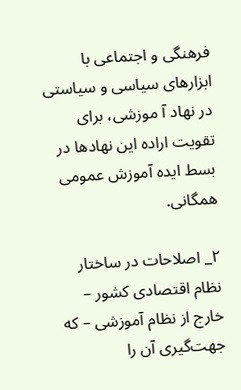فرهنگی و اجتماعی با ابزارهای سیاسی و سیاستی در نهاد آ موزشی، برای تقویت اراده این نهادها در بسط ایده آموزش عمومی همگانی.

۲_ اصلاحات در ساختار نظام اقتصادی کشور – خارج از نظام آموزشی – که جهت‌گیری آن را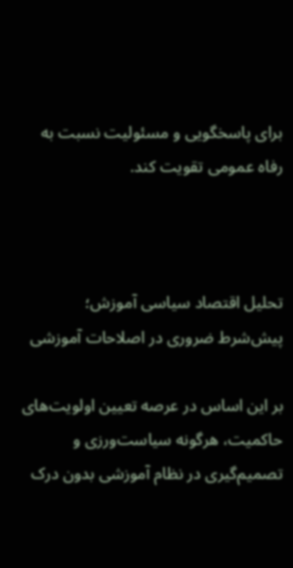برای پاسخگویی و مسئولیت نسبت به رفاه عمومی تقویت کند.



تحلیل اقتصاد سیاسی آموزش؛ پیش‌شرط ضروری در اصلاحات آموزشی

بر این اساس در عرصه تعیین اولویت‌های حاکمیت، هرگونه سیاست‌ورزی و تصمیم‌گیری در نظام آموزشی بدون درک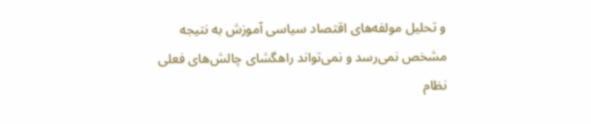و تحلیل مولفه‌های اقتصاد سیاسی آموزش به نتیجه مشخص نمی‌رسد و نمی‌تواند راهگشای چالش‌های فعلی نظام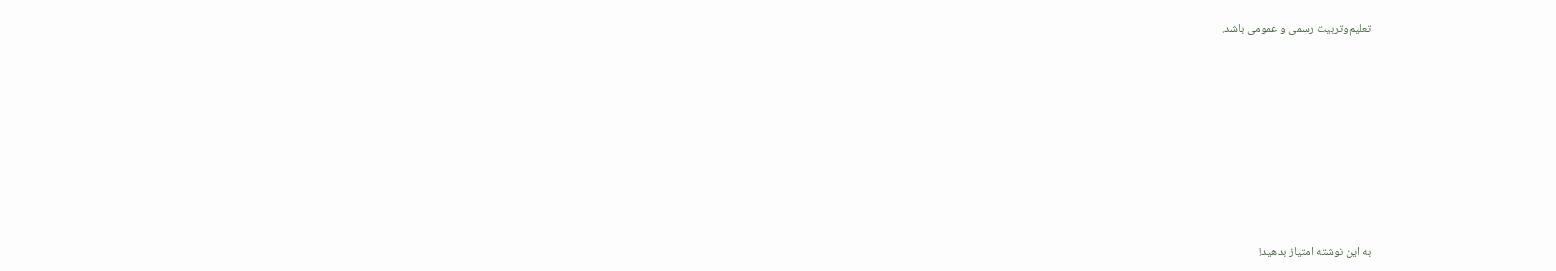تعلیم‌وتربیت رسمی و عمومی باشد.











به این نوشته امتیاز بدهید!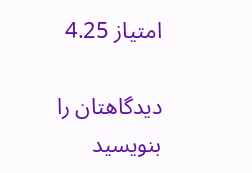امتیاز 4.25

دیدگاهتان را بنویسید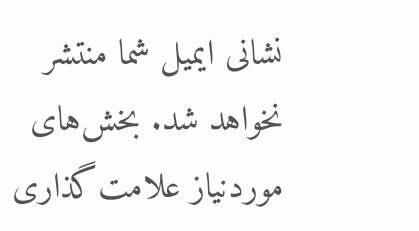نشانی ایمیل شما منتشر نخواهد شد. بخش‌های موردنیاز علامت‌گذاری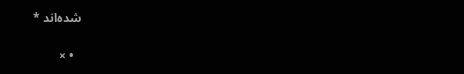شده‌اند *

  • ×